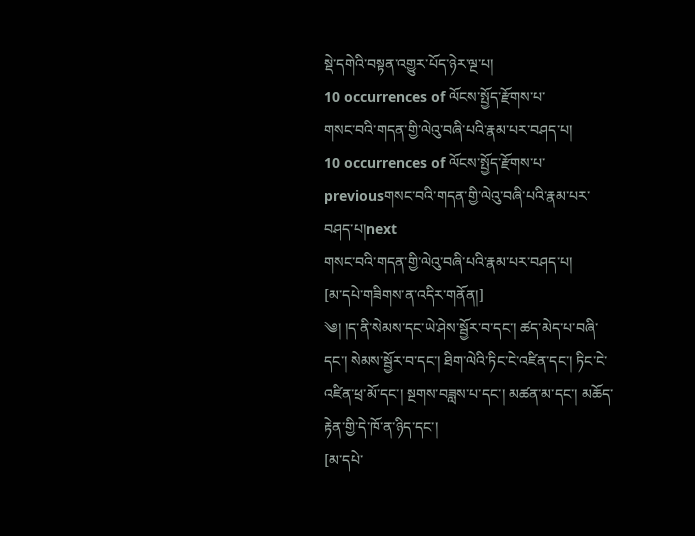སྡེ་དགེའི་བསྟན་འགྱུར་པོད་ཉེར་ལྔ་པ།
10 occurrences of ལོངས་སྤྱོད་རྫོགས་པ་
གསང་བའི་གདན་གྱི་ལེའུ་བཞི་པའི་རྣམ་པར་བཤད་པ།
10 occurrences of ལོངས་སྤྱོད་རྫོགས་པ་
previousགསང་བའི་གདན་གྱི་ལེའུ་བཞི་པའི་རྣམ་པར་བཤད་པ།next
གསང་བའི་གདན་གྱི་ལེའུ་བཞི་པའི་རྣམ་པར་བཤད་པ།
[མ་དཔེ་གཟིགས་ན་འདིར་གནོན།]
༄། །ད་ནི་སེམས་དང་ཡེ་ཤེས་སྦྱོར་བ་དང་། ཚད་མེད་པ་བཞི་དང་། སེམས་སྦྱོར་བ་དང་། ཐིག་ལེའི་ཏིང་ངེ་འཛིན་དང་། ཏིང་ངེ་འཛིན་ཕྲ་མོ་དང་། སྔགས་བཟླས་པ་དང་། མཚན་མ་དང་། མཆོད་རྟེན་གྱི་དེ་ཁོ་ན་ཉིད་དང་།
[མ་དཔེ་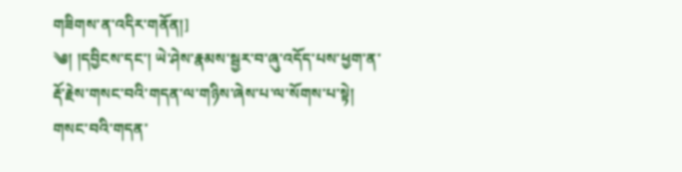གཟིགས་ན་འདིར་གནོན།]
༄། །དབྱིངས་དང་། ཡེ་ཤེས་རྣམས་སྦྱར་བ་ཞུ་འདོད་པས་ཕྱག་ན་རྡོ་རྗེས་གསང་བའི་གདན་ལ་གཉིས་ཞེས་པ་ལ་སོགས་པ་སྟེ། གསང་བའི་གདན་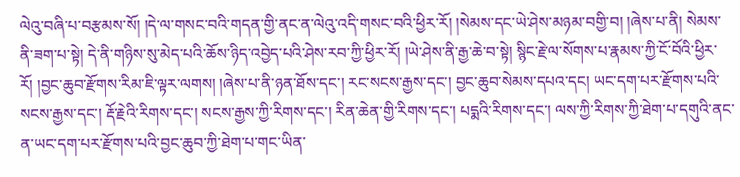ལེའུ་བཞི་པ་བརྩམས་སོ། །དེ་ལ་གསང་བའི་གདན་གྱི་ནང་ན་ལེའུ་འདི་གསང་བའི་ཕྱིར་རོ། །སེམས་དང་ཡེ་ཤེས་མཉམ་བགྱི་བ། །ཞེས་པ་ནི། སེམས་ནི་ཟག་པ་སྟེ། དེ་ནི་གཉིས་སུ་མེད་པའི་ཆོས་ཉིད་འབྱེད་པའི་ཤེས་རབ་ཀྱི་ཕྱིར་རོ། །ཡེ་ཤེས་ནི་རྒྱ་ཆེ་བ་སྟེ། སྙིང་རྗེ་ལ་སོགས་པ་རྣམས་ཀྱི་ངོ་བོའི་ཕྱིར་རོ། །བྱང་ཆུབ་རྫོགས་རིམ་ཇི་ལྟར་ལགས། །ཞེས་པ་ནི་ཉན་ཐོས་དང་། རང་སངས་རྒྱས་དང་། བྱང་ཆུབ་སེམས་དཔའ་དང། ཡང་དག་པར་རྫོགས་པའི་སངས་རྒྱས་དང་། རྡོ་རྗེའི་རིགས་དང་། སངས་རྒྱས་ཀྱི་རིགས་དང་། རིན་ཆེན་གྱི་རིགས་དང་། པདྨའི་རིགས་དང་། ལས་ཀྱི་རིགས་ཀྱི་ཐེག་པ་དགུའི་ནང་ན་ཡང་དག་པར་རྫོགས་པའི་བྱང་ཆུབ་ཀྱི་ཐེག་པ་གང་ཡིན་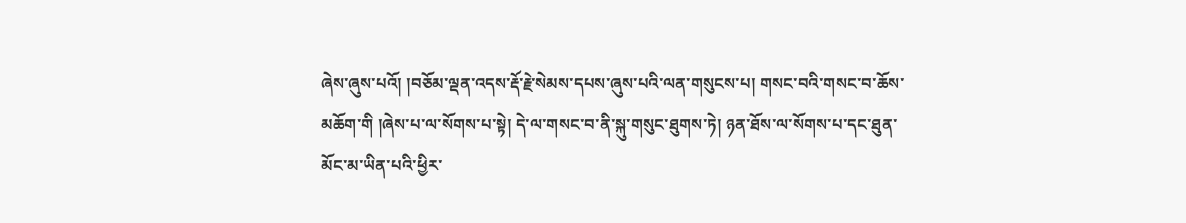ཞེས་ཞུས་པའོ། །བཅོམ་ལྡན་འདས་རྡོ་རྗེ་སེམས་དཔས་ཞུས་པའི་ལན་གསུངས་པ། གསང་བའི་གསང་བ་ཆོས་མཆོག་གི །ཞེས་པ་ལ་སོགས་པ་སྟེ། དེ་ལ་གསང་བ་ནི་སྐུ་གསུང་ཐུགས་ཏེ། ཉན་ཐོས་ལ་སོགས་པ་དང་ཐུན་མོང་མ་ཡིན་པའི་ཕྱིར་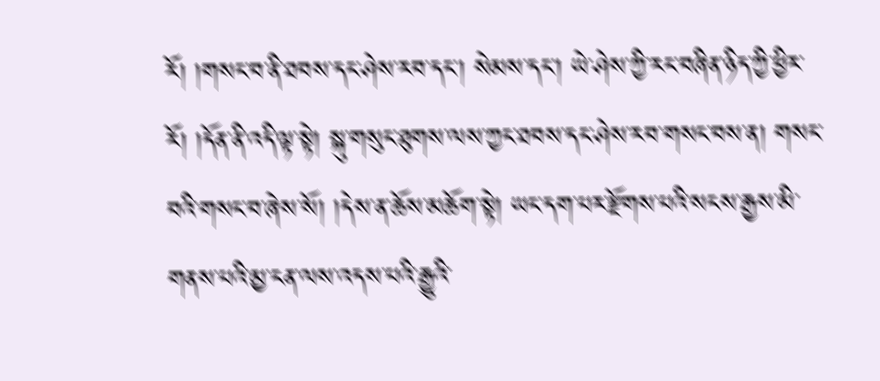རོ། །གསང་བ་ནི་ཐབས་དང་ཤེས་རབ་དང་། སེམས་དང་། ཡེ་ཤེས་ཀྱི་རང་བཞིན་ཉིད་ཀྱི་ཕྱིར་རོ། །དོན་ནི་འདི་ལྟ་སྟེ། སྐུ་གསུང་ཐུགས་ལས་ཀྱང་ཐབས་དང་ཤེས་རབ་གསང་བས་ན། གསང་བའི་གསང་བ་ཞེས་སོ། །དེས་ན་ཆོས་མཆོག་སྟེ། ཡང་དག་པར་རྫོགས་པའི་སངས་རྒྱས་མི་གནས་པའི་མྱ་ངན་ལས་འདས་པའི་རྒྱུའི་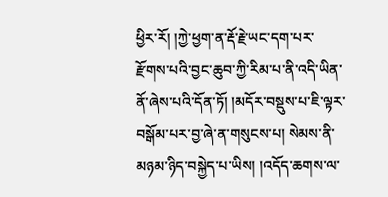ཕྱིར་རོ། །ཀྱེ་ཕྱག་ན་རྡོ་རྗེ་ཡང་དག་པར་རྫོགས་པའི་བྱང་ཆུབ་ཀྱི་རིམ་པ་ནི་འདི་ཡིན་ནོ་ཞེས་པའི་དོན་ཏོ། །མདོར་བསྡུས་པ་ཇི་ལྟར་བསྒོམ་པར་བྱ་ཞེ་ན་གསུངས་པ། སེམས་ནི་མཉམ་ཉིད་བསྐྱེད་པ་ཡིས། །འདོད་ཆགས་ལ་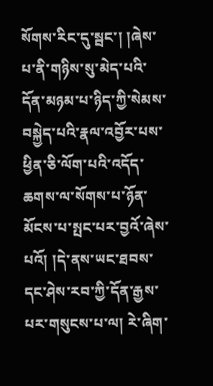སོགས་རིང་དུ་སྦང་། །ཞེས་པ་ནི་གཉིས་སུ་མེད་པའི་དོན་མཉམ་པ་ཉིད་ཀྱི་སེམས་བསྐྱེད་པའི་རྣལ་འབྱོར་པས་ཕྱིན་ཅི་ལོག་པའི་འདོད་ཆགས་ལ་སོགས་པ་ཉོན་མོངས་པ་སྤང་པར་བྱའོ་ཞེས་པའོ། །དེ་ནས་ཡང་ཐབས་དང་ཤེས་རབ་ཀྱི་དོན་རྒྱས་པར་གསུངས་པ་ལ། རེ་ཞིག་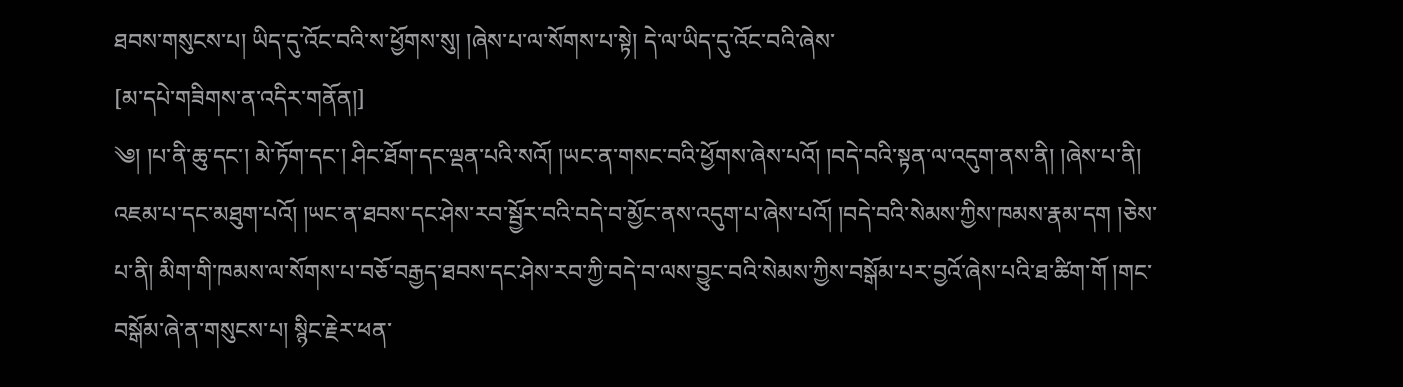ཐབས་གསུངས་པ། ཡིད་དུ་འོང་བའི་ས་ཕྱོགས་སུ། །ཞེས་པ་ལ་སོགས་པ་སྟེ། དེ་ལ་ཡིད་དུ་འོང་བའི་ཞེས་
[མ་དཔེ་གཟིགས་ན་འདིར་གནོན།]
༄། །པ་ནི་ཆུ་དང་། མེ་ཏོག་དང་། ཤིང་ཐོག་དང་ལྡན་པའི་སའོ། །ཡང་ན་གསང་བའི་ཕྱོགས་ཞེས་པའོ། །བདེ་བའི་སྟན་ལ་འདུག་ནས་ནི། །ཞེས་པ་ནི། འཇམ་པ་དང་མཐུག་པའོ། །ཡང་ན་ཐབས་དང་ཤེས་རབ་སྦྱོར་བའི་བདེ་བ་མྱོང་ནས་འདུག་པ་ཞེས་པའོ། །བདེ་བའི་སེམས་ཀྱིས་ཁམས་རྣམ་དག །ཅེས་པ་ནི། མིག་གི་ཁམས་ལ་སོགས་པ་བཅོ་བརྒྱད་ཐབས་དང་ཤེས་རབ་ཀྱི་བདེ་བ་ལས་བྱུང་བའི་སེམས་ཀྱིས་བསྒོམ་པར་བྱའོ་ཞེས་པའི་ཐ་ཚིག་གོ །གང་བསྒོམ་ཞེ་ན་གསུངས་པ། སྙིང་རྗེར་ཕན་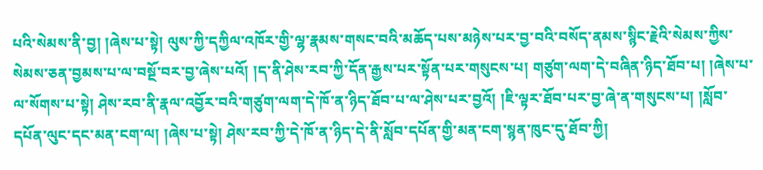པའི་སེམས་ནི་བྱ། །ཞེས་པ་སྟེ། ལུས་ཀྱི་དཀྱིལ་འཁོར་གྱི་ལྷ་རྣམས་གསང་བའི་མཆོད་པས་མཉེས་པར་བྱ་བའི་བསོད་ནམས་སྙིང་རྗེའི་སེམས་ཀྱིས་སེམས་ཅན་བྱམས་པ་ལ་བསྔོ་བར་བྱ་ཞེས་པའོ། །ད་ནི་ཤེས་རབ་ཀྱི་དོན་རྒྱས་པར་སྟོན་པར་གསུངས་པ། གཙུག་ལག་དེ་བཞིན་ཉིད་ཐོབ་པ། །ཞེས་པ་ལ་སོགས་པ་སྟེ། ཤེས་རབ་ནི་རྣལ་འབྱོར་བའི་གཙུག་ལག་དེ་ཁོ་ན་ཉིད་ཐོབ་པ་ལ་ཤེས་པར་བྱའོ། །ཇི་ལྟར་ཐོབ་པར་བྱ་ཞེ་ན་གསུངས་པ། །སློབ་དཔོན་ལུང་དང་མན་ངག་ལ། །ཞེས་པ་སྟེ། ཤེས་རབ་ཀྱི་དེ་ཁོ་ན་ཉིད་དེ་ནི་སློབ་དཔོན་གྱི་མན་ངག་སྙན་ཁུང་དུ་ཐོབ་ཀྱི།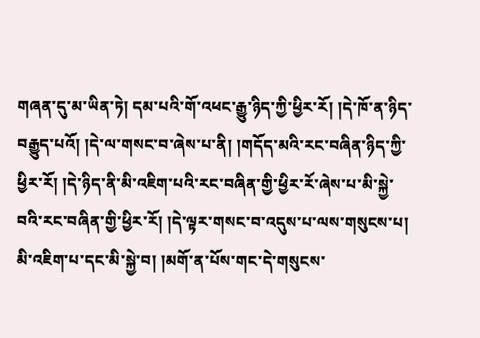གཞན་དུ་མ་ཡིན་ཏེ། དམ་པའི་གོ་འཕང་རྒྱུ་ཉིད་ཀྱི་ཕྱིར་རོ། །དེ་ཁོ་ན་ཉིད་བརྒྱུད་པའོ། །དེ་ལ་གསང་བ་ཞེས་པ་ནི། །གདོད་མའི་རང་བཞིན་ཉིད་ཀྱི་ཕྱིར་རོ། །དེ་ཉིད་ནི་མི་འཇིག་པའི་རང་བཞིན་གྱི་ཕྱིར་རོ་ཞེས་པ་མི་སྐྱེ་བའི་རང་བཞིན་གྱི་ཕྱིར་རོ། །དེ་ལྟར་གསང་བ་འདུས་པ་ལས་གསུངས་པ། མི་འཇིག་པ་དང་མི་སྐྱེ་བ། །མགོ་ན་པོས་གང་དེ་གསུངས་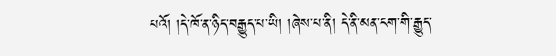པའོ། །དེ་ཁོ་ན་ཉིད་བརྒྱུད་པ་ཡི། །ཞེས་པ་ནི། དེ་ནི་མན་ངག་གི་རྒྱུད་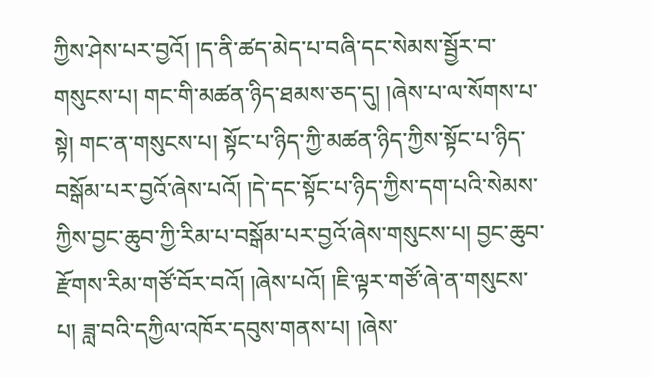ཀྱིས་ཤེས་པར་བྱའོ། །ད་ནི་ཚད་མེད་པ་བཞི་དང་སེམས་སྦྱོར་བ་གསུངས་པ། གང་གི་མཚན་ཉིད་ཐམས་ཅད་དུ། །ཞེས་པ་ལ་སོགས་པ་སྟེ། གང་ན་གསུངས་པ། སྟོང་པ་ཉིད་ཀྱི་མཚན་ཉིད་ཀྱིས་སྟོང་པ་ཉིད་བསྒོམ་པར་བྱའོ་ཞེས་པའོ། །དེ་དང་སྟོང་པ་ཉིད་ཀྱིས་དག་པའི་སེམས་ཀྱིས་བྱང་ཆུབ་ཀྱི་རིམ་པ་བསྒོམ་པར་བྱའོ་ཞེས་གསུངས་པ། བྱང་ཆུབ་རྫོགས་རིམ་གཙོ་བོར་བའོ། །ཞེས་པའོ། །ཇི་ལྟར་གཙོ་ཞེ་ན་གསུངས་པ། ཟླ་བའི་དཀྱིལ་འཁོར་དབུས་གནས་པ། །ཞེས་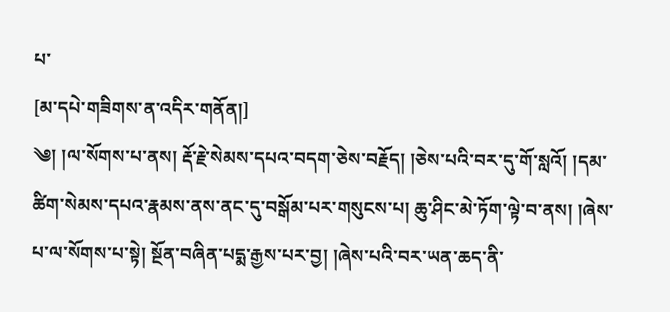པ་
[མ་དཔེ་གཟིགས་ན་འདིར་གནོན།]
༄། །ལ་སོགས་པ་ནས། རྡོ་རྗེ་སེམས་དཔའ་བདག་ཅེས་བརྗོད། །ཅེས་པའི་བར་དུ་གོ་སླའོ། །དམ་ཚིག་སེམས་དཔའ་རྣམས་ནས་ནང་དུ་བསྒོམ་པར་གསུངས་པ། ཆུ་ཤིང་མེ་ཏོག་ལྟེ་བ་ནས། །ཞེས་པ་ལ་སོགས་པ་སྟེ། སྔོན་བཞིན་པདྨ་རྒྱས་པར་བྱ། །ཞེས་པའི་བར་ཡན་ཆད་ནི་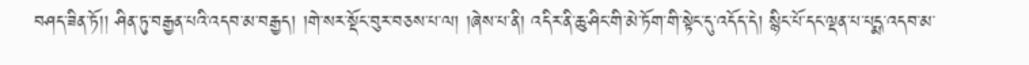བཤད་ཟིན་ཏོ།། ཤིན་ཏུ་བརྒྱན་པའི་འདབ་མ་བརྒྱད། །གེ་སར་སྡོང་བུར་བཅས་པ་ལ། །ཞེས་པ་ནི། འདིར་ནི་ཆུ་ཤིང་གི་མེ་ཏོག་གི་སྟེང་དུ་འདོད་དེ། སྙིང་པོ་དང་ལྡན་པ་པདྨ་འདབ་མ་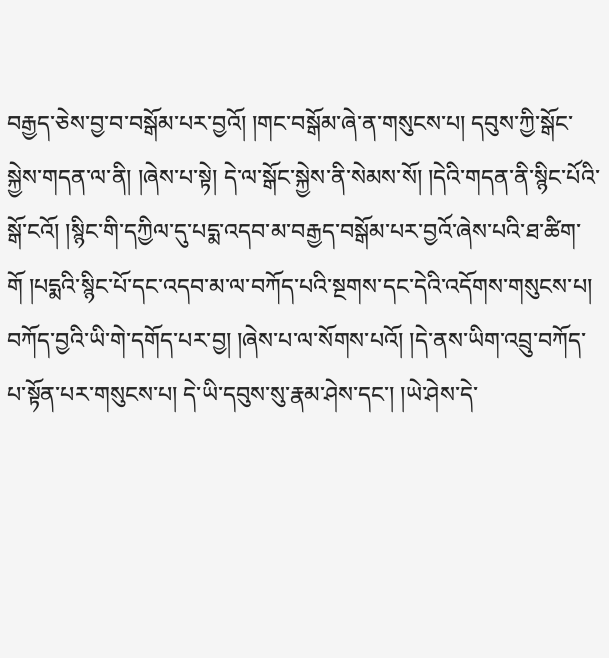བརྒྱད་ཅེས་བྱ་བ་བསྒོམ་པར་བྱའོ། །གང་བསྒོམ་ཞེ་ན་གསུངས་པ། དབུས་ཀྱི་སྒོང་སྐྱེས་གདན་ལ་ནི། །ཞེས་པ་སྟེ། དེ་ལ་སྒོང་སྐྱེས་ནི་སེམས་སོ། །དེའི་གདན་ནི་སྙིང་པོའི་སྒོ་ངའོ། །སྙིང་གི་དཀྱིལ་དུ་པདྨ་འདབ་མ་བརྒྱད་བསྒོམ་པར་བྱའོ་ཞེས་པའི་ཐ་ཚིག་གོ །པདྨའི་སྙིང་པོ་དང་འདབ་མ་ལ་བཀོད་པའི་སྔགས་དང་དེའི་འདོགས་གསུངས་པ། བཀོད་བྱའི་ཡི་གེ་དགོད་པར་བྱ། །ཞེས་པ་ལ་སོགས་པའོ། །དེ་ནས་ཡིག་འབྲུ་བཀོད་པ་སྟོན་པར་གསུངས་པ། དེ་ཡི་དབུས་སུ་རྣམ་ཤེས་དང་། །ཡེ་ཤེས་དེ་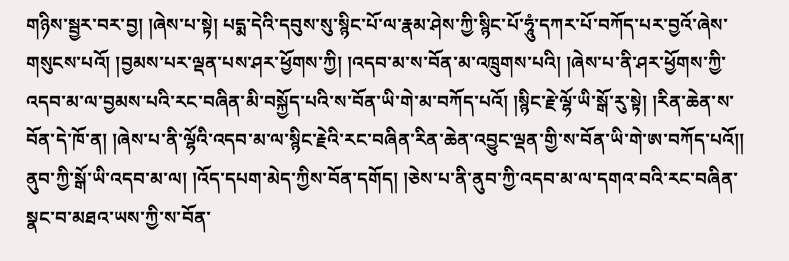གཉིས་སྦྱར་བར་བྱ། །ཞེས་པ་སྟེ། པདྨ་དེའི་དབུས་སུ་སྙིང་པོ་ལ་རྣམ་ཤེས་ཀྱི་སྙིང་པོ་ཧཱུཾ་དཀར་པོ་བཀོད་པར་བྱའོ་ཞེས་གསུངས་པའོ། །བྱམས་པར་ལྡན་པས་ཤར་ཕྱོགས་ཀྱི། །འདབ་མ་ས་བོན་མ་འཁྲུགས་པའི། །ཞེས་པ་ནི་ཤར་ཕྱོགས་ཀྱི་འདབ་མ་ལ་བྱམས་པའི་རང་བཞིན་མི་བསྐྱོད་པའི་ས་བོན་ཡི་གེ་མ་བཀོད་པའོ། །སྙིང་རྗེ་ལྷོ་ཡི་སྒོ་རུ་སྟེ། །རིན་ཆེན་ས་བོན་དེ་ཁོ་ན། །ཞེས་པ་ནི་ལྷོའི་འདབ་མ་ལ་སྙིང་རྗེའི་རང་བཞིན་རིན་ཆེན་འབྱུང་ལྡན་གྱི་ས་བོན་ཡི་གེ་ཨ་བཀོད་པའོ།། ནུབ་ཀྱི་སྒོ་ཡི་འདབ་མ་ལ། །འོད་དཔག་མེད་ཀྱིས་བོན་དགོད། །ཅེས་པ་ནི་ནུབ་ཀྱི་འདབ་མ་ལ་དགའ་བའི་རང་བཞིན་སྣང་བ་མཐའ་ཡས་ཀྱི་ས་བོན་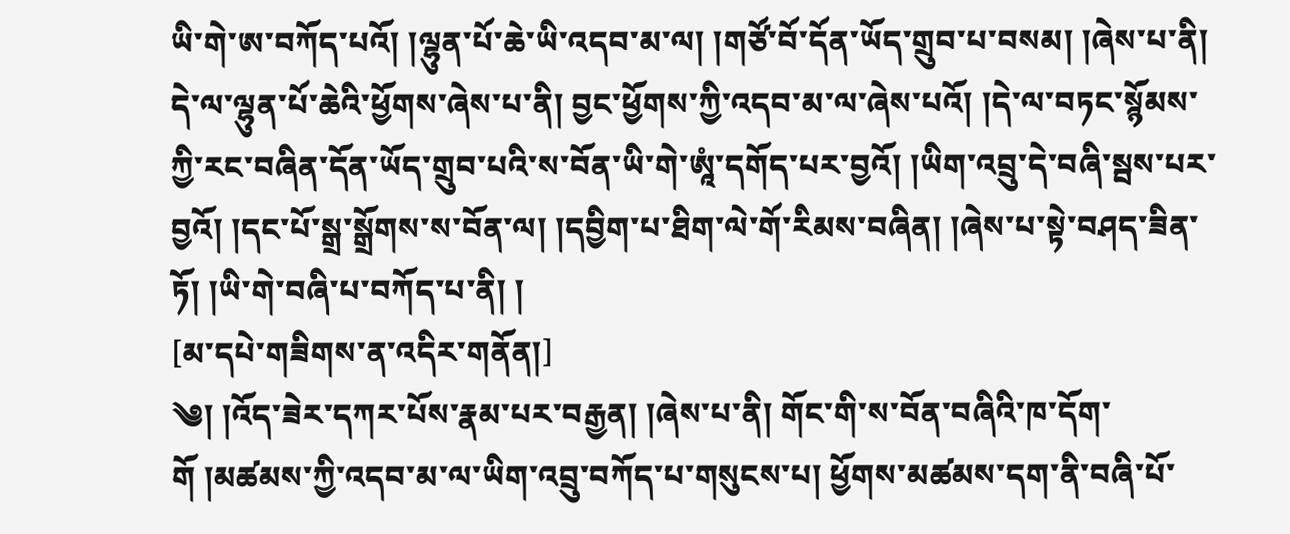ཡི་གེ་ཨ་བཀོད་པའོ། །ལྷུན་པོ་ཆེ་ཡི་འདབ་མ་ལ། །གཙོ་བོ་དོན་ཡོད་གྲུབ་པ་བསམ། །ཞེས་པ་ནི། དེ་ལ་ལྷུན་པོ་ཆེའི་ཕྱོགས་ཞེས་པ་ནི། བྱང་ཕྱོགས་ཀྱི་འདབ་མ་ལ་ཞེས་པའོ། །དེ་ལ་བཏང་སྙོམས་ཀྱི་རང་བཞིན་དོན་ཡོད་གྲུབ་པའི་ས་བོན་ཡི་གེ་ཨཱཾ་དགོད་པར་བྱའོ། །ཡིག་འབྲུ་དེ་བཞི་སྦས་པར་བྱའོ། །དང་པོ་སྒྲ་སྒྲོགས་ས་བོན་ལ། །དབྱིག་པ་ཐིག་ལེ་གོ་རིམས་བཞིན། །ཞེས་པ་སྟེ་བཤད་ཟིན་ཏོ། །ཡི་གེ་བཞི་པ་བཀོད་པ་ནི། །
[མ་དཔེ་གཟིགས་ན་འདིར་གནོན།]
༄། །འོད་ཟེར་དཀར་པོས་རྣམ་པར་བརྒྱན། །ཞེས་པ་ནི། གོང་གི་ས་བོན་བཞིའི་ཁ་དོག་གོ །མཚམས་ཀྱི་འདབ་མ་ལ་ཡིག་འབྲུ་བཀོད་པ་གསུངས་པ། ཕྱོགས་མཚམས་དག་ནི་བཞི་པོ་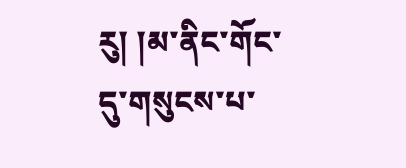རུ། །མ་ནིང་གོང་དུ་གསུངས་པ་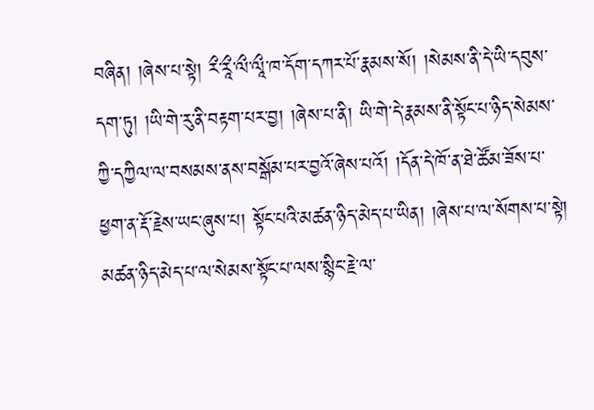བཞིན། །ཞེས་པ་སྟེ། རྀ་རཱྀ་ལྀ་ལཱྀ་ཁ་དོག་དཀར་པོ་རྣམས་སོ། །སེམས་ནི་དེ་ཡི་དབུས་དག་ཏུ། །ཡི་གེ་རུ་ནི་བརྟག་པར་བྱ། །ཞེས་པ་ནི། ཡི་གེ་དེ་རྣམས་ནི་སྟོང་པ་ཉིད་སེམས་ཀྱི་དཀྱིལ་ལ་བསམས་ནས་བསྒོམ་པར་བྱའོ་ཞེས་པའོ། །དོན་དེ་ཁོ་ན་ཐེ་ཚོམ་ཟོས་པ་ཕྱག་ན་རྡོ་རྗེས་ཡང་ཞུས་པ། སྟོང་པའི་མཚན་ཉིད་མེད་པ་ཡིན། །ཞེས་པ་ལ་སོགས་པ་སྟེ། མཚན་ཉིད་མེད་པ་ལ་སེམས་སྟོང་པ་ལས་སྙིང་རྗེ་ལ་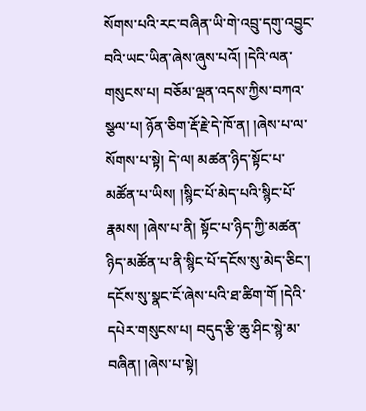སོགས་པའི་རང་བཞིན་ཡི་གེ་འབྲུ་དགུ་འབྱུང་བའི་ཡང་ཡིན་ཞེས་ཞུས་པའོ། །དེའི་ལན་གསུངས་པ། བཅོམ་ལྡན་འདས་ཀྱིས་བཀའ་སྩལ་པ། ཉོན་ཅིག་རྡོ་རྗེ་དེ་ཁོ་ན། །ཞེས་པ་ལ་སོགས་པ་སྟེ། དེ་ལ། མཚན་ཉིད་སྟོང་པ་མཚོན་པ་ཡིས། །སྙིང་པོ་མེད་པའི་སྙིང་པོ་རྣམས། །ཞེས་པ་ནི། སྟོང་པ་ཉིད་ཀྱི་མཚན་ཉིད་མཚོན་པ་ནི་སྙིང་པོ་དངོས་སུ་མེད་ཅིང་། དངོས་སུ་སྣང་ངོ་ཞེས་པའི་ཐ་ཚིག་གོ །དེའི་དཔེར་གསུངས་པ། བདུད་རྩི་ཆུ་ཤིང་སྙེ་མ་བཞིན། །ཞེས་པ་སྟེ།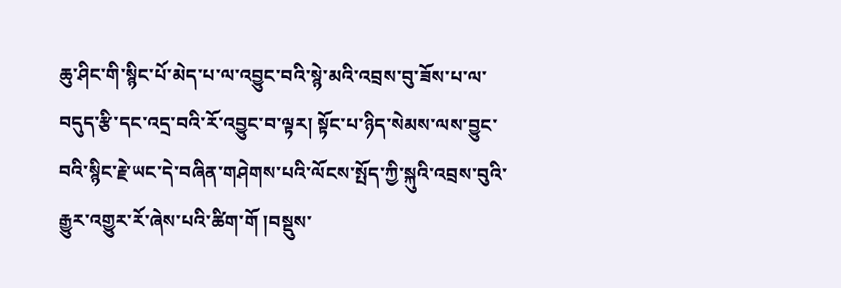ཆུ་ཤིང་གི་སྙིང་པོ་མེད་པ་ལ་འབྱུང་བའི་སྙེ་མའི་འབྲས་བུ་ཟོས་པ་ལ་བདུད་རྩི་དང་འདྲ་བའི་རོ་འབྱུང་བ་ལྟར། སྟོང་པ་ཉིད་སེམས་ལས་བྱུང་བའི་སྙིང་རྗེ་ཡང་དེ་བཞིན་གཤེགས་པའི་ལོངས་སྤོད་ཀྱི་སྐུའི་འབྲས་བུའི་རྒྱུར་འགྱུར་རོ་ཞེས་པའི་ཚིག་གོ །བསྡུས་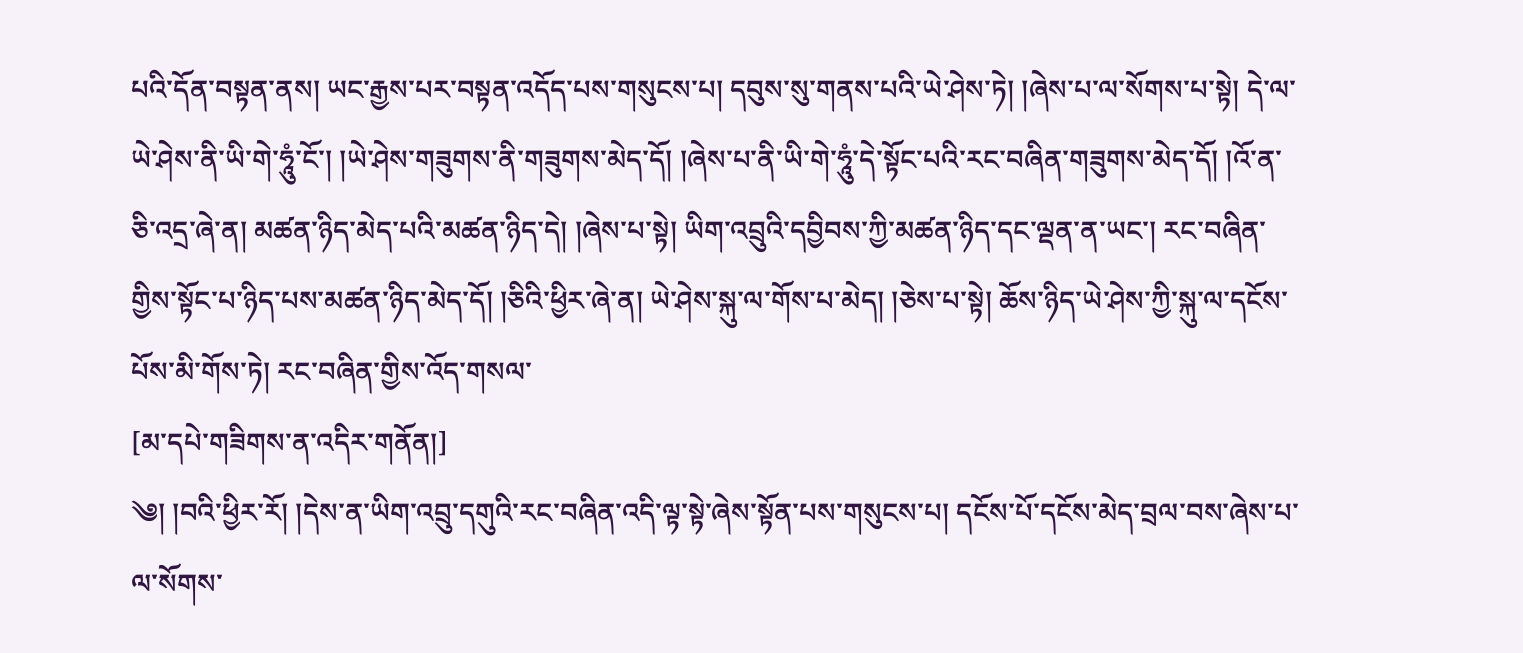པའི་དོན་བསྟན་ནས། ཡང་རྒྱས་པར་བསྟན་འདོད་པས་གསུངས་པ། དབུས་སུ་གནས་པའི་ཡེ་ཤེས་ཏེ། །ཞེས་པ་ལ་སོགས་པ་སྟེ། དེ་ལ་ཡེ་ཤེས་ནི་ཡི་གེ་ཧཱུཾ་ངོ་། །ཡེ་ཤེས་གཟུགས་ནི་གཟུགས་མེད་དོ། །ཞེས་པ་ནི་ཡི་གེ་ཧཱུཾ་དེ་སྟོང་པའི་རང་བཞིན་གཟུགས་མེད་དོ། །འོ་ན་ཅི་འདྲ་ཞེ་ན། མཚན་ཉིད་མེད་པའི་མཚན་ཉིད་དེ། །ཞེས་པ་སྟེ། ཡིག་འབྲུའི་དབྱིབས་ཀྱི་མཚན་ཉིད་དང་ལྡན་ན་ཡང་། རང་བཞིན་གྱིས་སྟོང་པ་ཉིད་པས་མཚན་ཉིད་མེད་དོ། །ཅིའི་ཕྱིར་ཞེ་ན། ཡེ་ཤེས་སྐུ་ལ་གོས་པ་མེད། །ཅེས་པ་སྟེ། ཆོས་ཉིད་ཡེ་ཤེས་ཀྱི་སྐུ་ལ་དངོས་པོས་མི་གོས་ཏེ། རང་བཞིན་གྱིས་འོད་གསལ་
[མ་དཔེ་གཟིགས་ན་འདིར་གནོན།]
༄། །བའི་ཕྱིར་རོ། །དེས་ན་ཡིག་འབྲུ་དགུའི་རང་བཞིན་འདི་ལྟ་སྟེ་ཞེས་སྟོན་པས་གསུངས་པ། དངོས་པོ་དངོས་མེད་བྲལ་བས་ཞེས་པ་ལ་སོགས་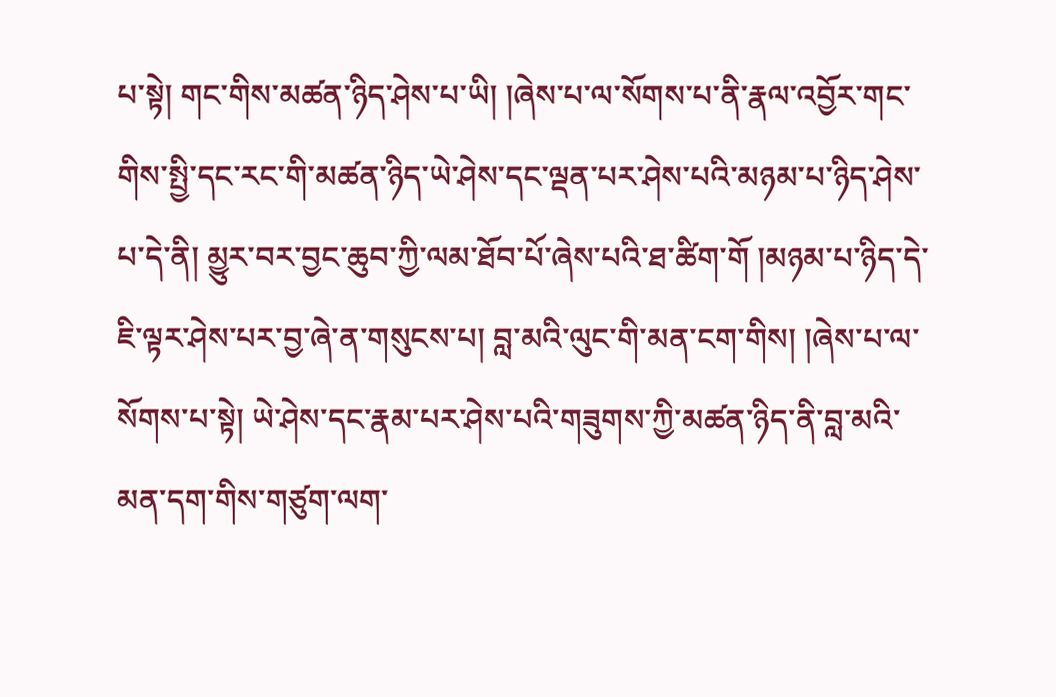པ་སྟེ། གང་གིས་མཚན་ཉིད་ཤེས་པ་ཡི། །ཞེས་པ་ལ་སོགས་པ་ནི་རྣལ་འབྱོར་གང་གིས་སྤྱི་དང་རང་གི་མཚན་ཉིད་ཡེ་ཤེས་དང་ལྡན་པར་ཤེས་པའི་མཉམ་པ་ཉིད་ཤེས་པ་དེ་ནི། མྱུར་བར་བྱང་ཆུབ་ཀྱི་ལམ་ཐོབ་པོ་ཞེས་པའི་ཐ་ཚིག་གོ །མཉམ་པ་ཉིད་དེ་ཇི་ལྟར་ཤེས་པར་བྱ་ཞེ་ན་གསུངས་པ། བླ་མའི་ལུང་གི་མན་ངག་གིས། །ཞེས་པ་ལ་སོགས་པ་སྟེ། ཡེ་ཤེས་དང་རྣམ་པར་ཤེས་པའི་གཟུགས་ཀྱི་མཚན་ཉིད་ནི་བླ་མའི་མན་དག་གིས་གཙུག་ལག་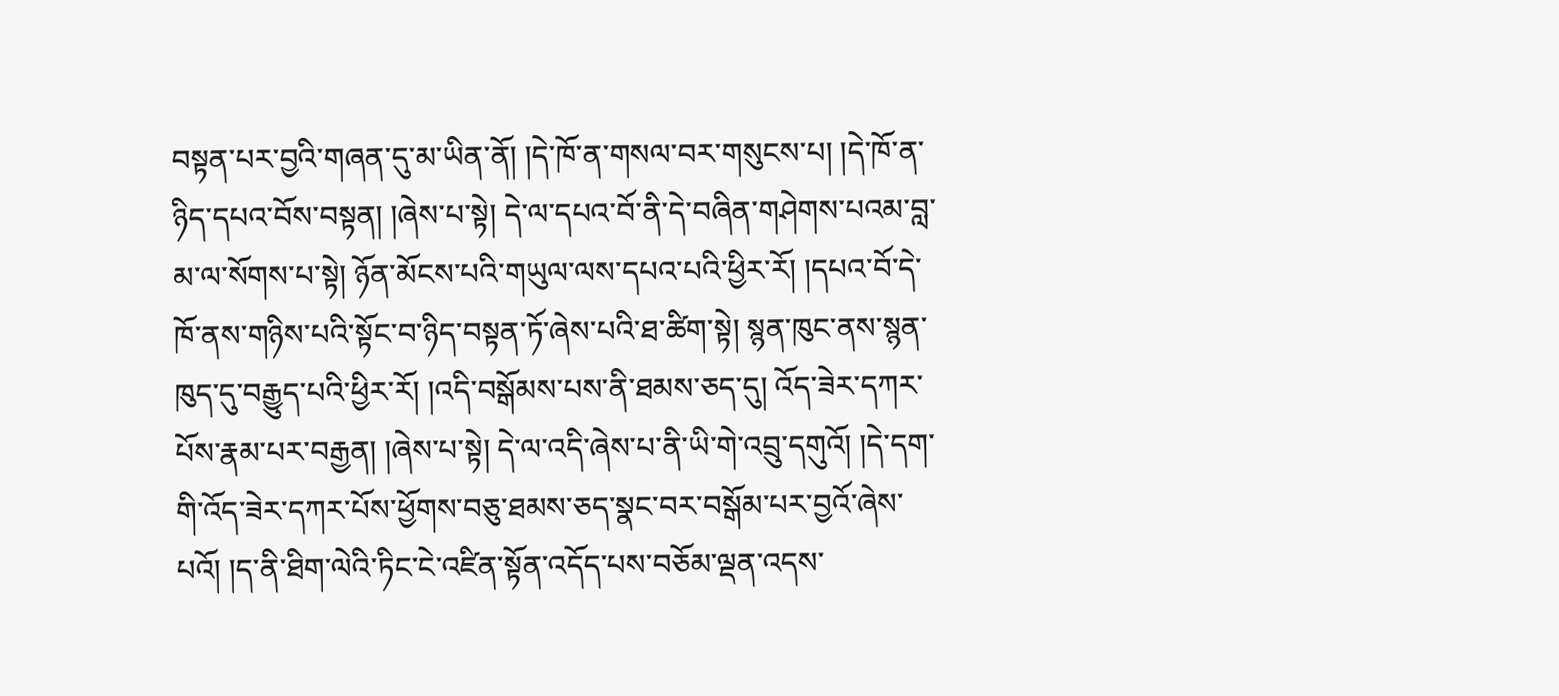བསྟན་པར་བྱའི་གཞན་དུ་མ་ཡིན་ནོ། །དེ་ཁོ་ན་གསལ་བར་གསུངས་པ། །དེ་ཁོ་ན་ཉིད་དཔའ་བོས་བསྟན། །ཞེས་པ་སྟེ། དེ་ལ་དཔའ་བོ་ནི་དེ་བཞིན་གཤེགས་པའམ་བླ་མ་ལ་སོགས་པ་སྟེ། ཉོན་མོངས་པའི་གཡུལ་ལས་དཔའ་པའི་ཕྱིར་རོ། །དཔའ་བོ་དེ་ཁོ་ནས་གཉིས་པའི་སྟོང་བ་ཉིད་བསྟན་ཏོ་ཞེས་པའི་ཐ་ཚིག་སྟེ། སྙན་ཁུང་ནས་སྙན་ཁུད་དུ་བརྒྱུད་པའི་ཕྱིར་རོ། །འདི་བསྒོམས་པས་ནི་ཐམས་ཅད་དུ། འོད་ཟེར་དཀར་པོས་རྣམ་པར་བརྒྱན། །ཞེས་པ་སྟེ། དེ་ལ་འདི་ཞེས་པ་ནི་ཡི་གེ་འབྲུ་དགུའོ། །དེ་དག་གི་འོད་ཟེར་དཀར་པོས་ཕྱོགས་བཅུ་ཐམས་ཅད་སྣང་བར་བསྒོམ་པར་བྱའོ་ཞེས་པའོ། །ད་ནི་ཐིག་ལེའི་ཏིང་ངེ་འཛིན་སྟོན་འདོད་པས་བཅོམ་ལྡན་འདས་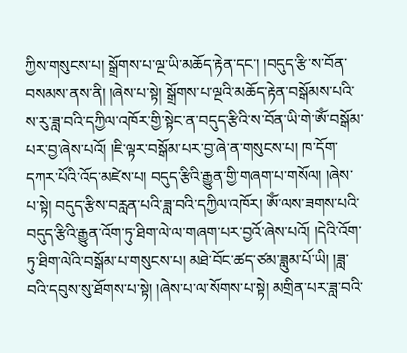ཀྱིས་གསུངས་པ། སྒྲོགས་པ་ལྔ་ཡི་མཆོད་རྟེན་དང་། །བདུད་རྩི་ས་བོན་བསམས་ནས་ནི། །ཞེས་པ་སྟེ། སྒྲོགས་པ་ལྔའི་མཆོད་རྟེན་བསྒོམས་པའི་ས་རུ་ཟླ་བའི་དཀྱིལ་འཁོར་གྱི་སྟེང་ན་བདུད་རྩིའི་ས་བོན་ཡི་གེ་ཨོཾ་བསྒོམ་པར་བྱ་ཞེས་པའོ། །ཇི་ལྟར་བསྒོམ་པར་བྱ་ཞེ་ན་གསུངས་པ། ཁ་དོག་དཀར་པོའི་འོད་མཛེས་པ། བདུད་རྩིའི་རྒྱུན་གྱི་གཞག་པ་གསོལ། །ཞེས་པ་སྟེ། བདུད་རྩིས་བརླན་པའི་ཟླ་བའི་དཀྱིལ་འཁོར། ཨོཾ་ལས་ཟགས་པའི་བདུད་རྩིའི་རྒྱུན་འོག་ཏུ་ཐིག་ལེ་ལ་གཞག་པར་བྱའོ་ཞེས་པའོ། །དེའི་འོག་ཏུ་ཐིག་ལེའི་བསྒོམ་པ་གསུངས་པ། མཐེ་བོང་ཚད་ཙམ་ཟླུམ་པོ་ཡི། །ཟླ་བའི་དབུས་སུ་ཐོགས་པ་སྟེ། །ཞེས་པ་ལ་སོགས་པ་སྟེ། མགྲིན་པར་ཟླ་བའི་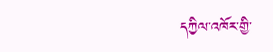དཀྱིལ་འཁོར་གྱི་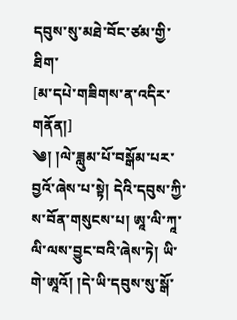དབུས་སུ་མཐེ་བོང་ཙམ་གྱི་ཐིག་
[མ་དཔེ་གཟིགས་ན་འདིར་གནོན།]
༄། །ལེ་ཟླུམ་པོ་བསྒོམ་པར་བྱའོ་ཞེས་པ་སྟེ། དེའི་དབུས་ཀྱི་ས་བོན་གསུངས་པ། ཨཱ་ལི་ཀཱ་ལི་ལས་བྱུང་བའི་ཞེས་ཏེ། ཡི་གེ་ཨཱའོ། །དེ་ཡི་དབུས་སུ་སྒོ་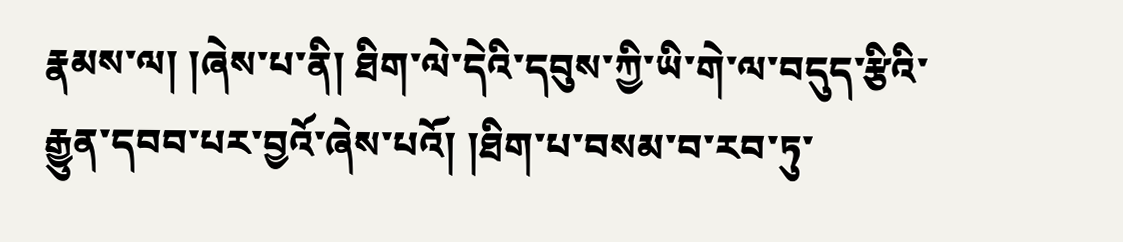རྣམས་ལ། །ཞེས་པ་ནི། ཐིག་ལེ་དེའི་དབུས་ཀྱི་ཡི་གེ་ལ་བདུད་རྩིའི་རྒྱུན་དབབ་པར་བྱའོ་ཞེས་པའོ། །ཐིག་པ་བསམ་བ་རབ་ཏུ་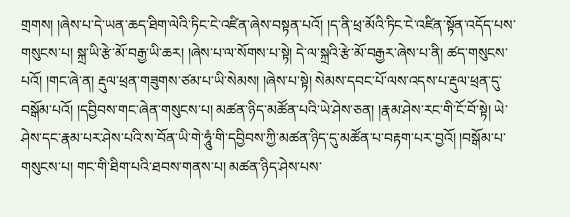གྲགས། །ཞེས་པ་དེ་ཡན་ཆད་ཐིག་ལེའི་ཏིང་ངེ་འཛིན་ཞེས་བསྟན་པའོ། །ད་ནི་ཕྲ་མོའི་ཏིང་ངེ་འཛིན་སྟོན་འདོད་པས་གསུངས་པ། སྐྲ་ཡི་རྩེ་མོ་བརྒྱ་ཡི་ཆར། །ཞེས་པ་ལ་སོགས་པ་སྟེ། དེ་ལ་སྐྲའི་རྩེ་མོ་བརྒྱར་ཞེས་པ་ནི། ཚད་གསུངས་པའོ། །གང་ཞེ་ན། རྡུལ་ཕྲན་གཟུགས་ཙམ་པ་ཡི་སེམས། །ཞེས་པ་སྟེ། སེམས་དབང་པོ་ལས་འདས་པ་རྡུལ་ཕྲན་དུ་བསྒོམ་པའོ། །དབྱིབས་གང་ཞེན་གསུངས་པ། མཚན་ཉིད་མཚོན་པའི་ཡེ་ཤེས་ཅན། །རྣམ་ཤེས་རང་གི་ངོ་བོ་སྟེ། ཡེ་ཤེས་དང་རྣམ་པར་ཤེས་པའི་ས་བོན་ཡི་གེ་ཧཱུཾ་གི་དབྱིབས་ཀྱི་མཚན་ཉིད་དུ་མཚོན་པ་བརྟག་པར་བྱའོ། །བསྒོམ་པ་གསུངས་པ། གང་གི་ཐིག་པའི་ཐབས་གནས་པ། མཚན་ཉིད་ཤེས་པས་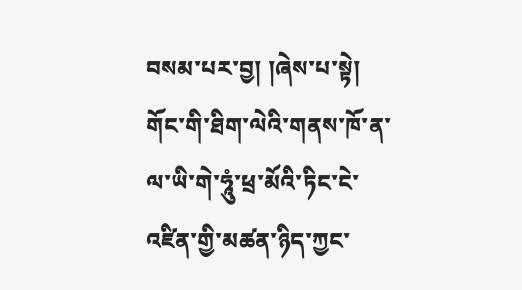བསམ་པར་བྱ། །ཞེས་པ་སྟེ། གོང་གི་ཐིག་ལེའི་གནས་ཁོ་ན་ལ་ཡི་གེ་ཧཱུཾ་ཕྲ་མོའི་ཏིང་ངེ་འཛིན་གྱི་མཚན་ཉིད་ཀྱང་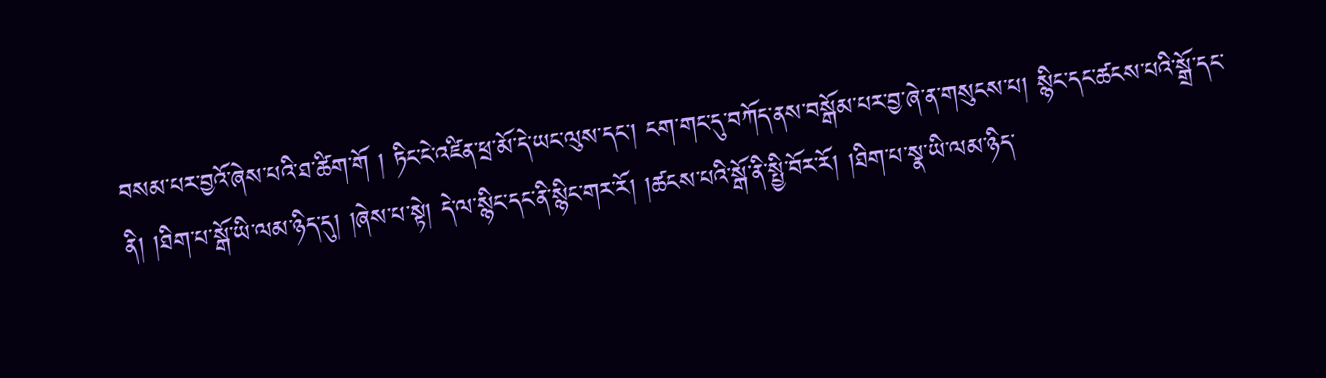བསམ་པར་བྱའོ་ཞེས་པའི་ཐ་ཚིག་གོ ། ཏིང་ངེ་འཛིན་ཕྲ་མོ་དེ་ཡང་ལུས་དང་། ངག་གང་དུ་བཀོད་ནས་བསྒོམ་པར་བྱ་ཞེ་ན་གསུངས་པ། སྙིང་དང་ཚངས་པའི་སྒྲོ་དང་ནི། །ཐིག་པ་སྒོ་ཡི་ལམ་ཉིད་དུ། །ཞེས་པ་སྟེ། དེ་ལ་སྙིང་དང་ནི་སྙིང་གར་རོ། །ཚངས་པའི་སྒོ་ནི་སྤྱི་བོར་རོ། །ཐིག་པ་སྣ་ཡི་ལམ་ཉིད་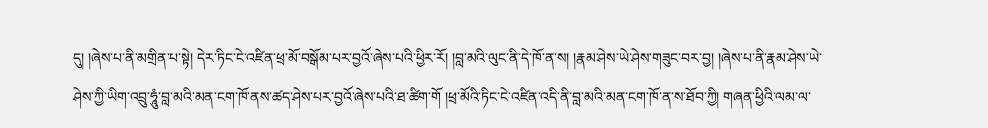དུ། །ཞེས་པ་ནི་མགྲིན་པ་སྟེ། དེར་ཏིང་ངེ་འཛིན་ཕྲ་མོ་བསྒོམ་པར་བྱའོ་ཞེས་པའི་ཕྱིར་རོ། །བླ་མའི་ལུང་ནི་དེ་ཁོ་ན་ས། །རྣམ་ཤེས་ཡེ་ཤེས་གཟུང་བར་བྱ། །ཞེས་པ་ནི་རྣམ་ཤེས་ཡེ་ཤེས་ཀྱི་ཡིག་འབྲུ་ཧཱུཾ་བླ་མའི་མན་ངག་ཁོ་ནས་ཚད་ཤེས་པར་བྱའོ་ཞེས་པའི་ཐ་ཚིག་གོ །ཕྲ་མོའི་ཏིང་ངེ་འཛིན་འདི་ནི་བླ་མའི་མན་ངག་ཁོ་ན་ས་ཐོབ་ཀྱི། གཞན་ཕྱིའི་ལམ་ལ་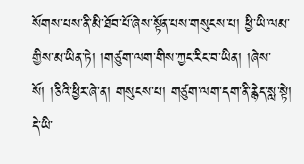སོགས་པས་ནི་མི་ཐོབ་པོ་ཞེས་སྟོན་པས་གསུངས་པ། ཕྱི་ཡི་ལམ་གྱིས་མ་ཡིན་ཏེ། །གཙུག་ལག་གིས་ཀྱང་རིང་བ་ཡིན། །ཞེས་སོ། །ཅིའི་ཕྱིར་ཞེ་ན། གསུངས་པ། གཙུག་ལག་དག་ནི་རྙེད་སླ་སྟེ། དེ་ཡི་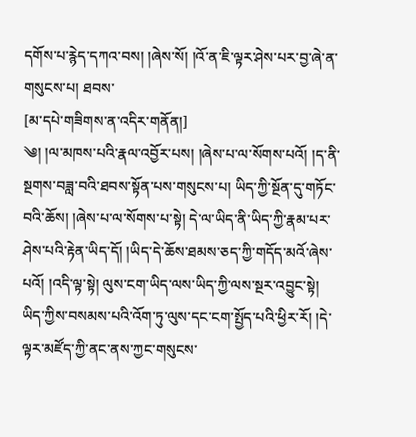དགོས་པ་རྙེད་དཀའ་བས། །ཞེས་སོ། །འོ་ན་ཇི་ལྟར་ཤེས་པར་བྱ་ཞེ་ན་གསུངས་པ། ཐབས་
[མ་དཔེ་གཟིགས་ན་འདིར་གནོན།]
༄། །ལ་མཁས་པའི་རྣལ་འབྱོར་པས། །ཞེས་པ་ལ་སོགས་པའོ། །ད་ནི་སྔགས་བཟླ་བའི་ཐབས་སྟོན་པས་གསུངས་པ། ཡིད་ཀྱི་སྔོན་དུ་གཏོང་བའི་ཆོས། །ཞེས་པ་ལ་སོགས་པ་སྟེ། དེ་ལ་ཡིད་ནི་ཡིད་ཀྱི་རྣམ་པར་ཤེས་པའི་རྟེན་ཡིད་དོ། །ཡིད་དེ་ཆོས་ཐམས་ཅད་ཀྱི་གདོད་མའོ་ཞེས་པའོ། །འདི་ལྟ་སྟེ། ལུས་ངག་ཡིད་ལས་ཡིད་ཀྱི་ལས་སྔར་འབྱུང་སྟེ། ཡིད་ཀྱིས་བསམས་པའི་འོག་ཏུ་ལུས་དང་ངག་སྤྱོད་པའི་ཕྱིར་རོ། །དེ་ལྟར་མཛོད་ཀྱི་ནང་ནས་ཀྱང་གསུངས་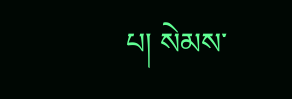པ། སེམས་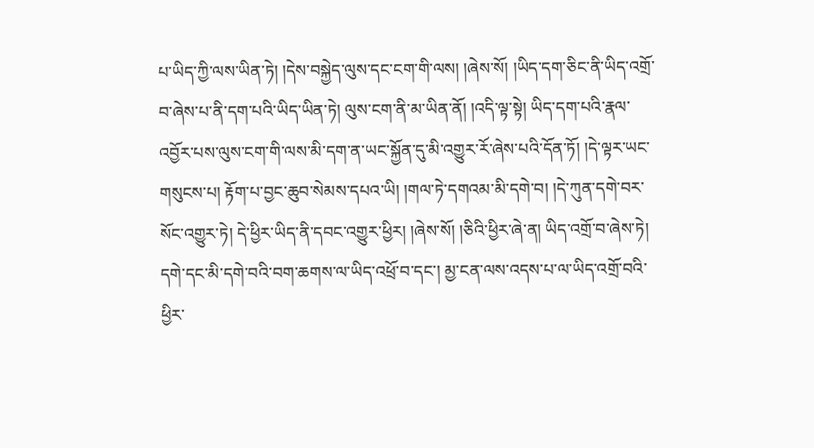པ་ཡིད་ཀྱི་ལས་ཡིན་ཏེ། །དེས་བསྐྱེད་ལུས་དང་ངག་གི་ལས། །ཞེས་སོ། །ཡིད་དག་ཅིང་ནི་ཡིད་འགྲོ་བ་ཞེས་པ་ནི་དག་པའི་ཡིད་ཡིན་ཏེ། ལུས་ངག་ནི་མ་ཡིན་ནོ། །འདི་ལྟ་སྟེ། ཡིད་དག་པའི་རྣལ་འབྱོར་པས་ལུས་ངག་གི་ལས་མི་དག་ན་ཡང་སྐྱོན་དུ་མི་འགྱུར་རོ་ཞེས་པའི་དོན་ཏོ། །དེ་ལྟར་ཡང་གསུངས་པ། རྟོག་པ་བྱང་ཆུབ་སེམས་དཔའ་ཡི། །གལ་ཏེ་དགའམ་མི་དགེ་བ། །དེ་ཀུན་དགེ་བར་སོང་འགྱུར་ཏེ། དེ་ཕྱིར་ཡིད་ནི་དབང་འགྱུར་ཕྱིར། །ཞེས་སོ། །ཅིའི་ཕྱིར་ཞེ་ན། ཡིད་འགྲོ་བ་ཞེས་ཏེ། དགེ་དང་མི་དགེ་བའི་བག་ཆགས་ལ་ཡིད་འཕྲོ་བ་དང་། མྱ་ངན་ལས་འདས་པ་ལ་ཡིད་འགྲོ་བའི་ཕྱིར་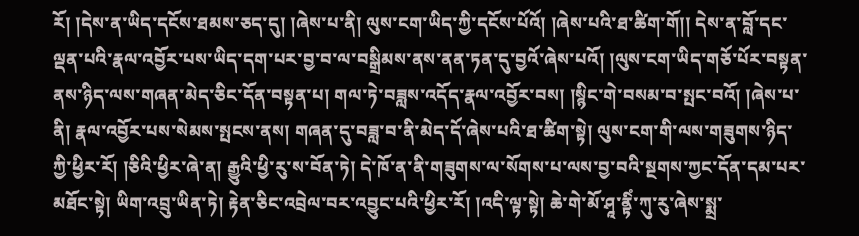རོ། །དེས་ན་ཡིད་དངོས་ཐམས་ཅད་དུ། །ཞེས་པ་ནི། ལུས་ངག་ཡིད་ཀྱི་དངོས་པོའོ། །ཞེས་པའི་ཐ་ཚིག་གོ།། དེས་ན་བློ་དང་ལྡན་པའི་རྣལ་འབྱོར་པས་ཡིད་དག་པར་བྱ་བ་ལ་བསྒྲིམས་ནས་ནན་ཏན་དུ་བྱའོ་ཞེས་པའོ། །ལུས་ངག་ཡིད་གཅོ་པོར་བསྟན་ནས་ཉིད་ལས་གཞན་མེད་ཅིང་དོན་བསྟན་པ། གལ་ཏེ་བཟླས་འདོད་རྣལ་འབྱོར་བས། །སྙིང་གེ་བསམ་བ་སྤང་བའོ། །ཞེས་པ་ནི། རྣལ་འབྱོར་པས་སེམས་སྤངས་ནས། གཞན་དུ་བཟླ་བ་ནི་མེད་དོ་ཞེས་པའི་ཐ་ཚིག་སྟེ། ལུས་ངག་གི་ལས་གཟུགས་ཉིད་ཀྱི་ཕྱིར་རོ། །ཅིའི་ཕྱིར་ཞེ་ན། རྒྱུའི་ཕྱི་རུ་ས་བོན་ཏེ། དེ་ཁོ་ན་ནི་གཟུགས་ལ་སོགས་པ་ལས་བྱ་བའི་སྔགས་ཀྱང་དོན་དམ་པར་མཐོང་སྟེ། ཡིག་འབྲུ་ཡིན་ཏེ། རྟེན་ཅིང་འབྲེལ་བར་འབྱུང་པའི་ཕྱིར་རོ། །འདི་ལྟ་སྟེ། ཆེ་གེ་མོ་ཤཱ་ནྟིཾ་ཀུ་རུ་ཞེས་སྨྲ་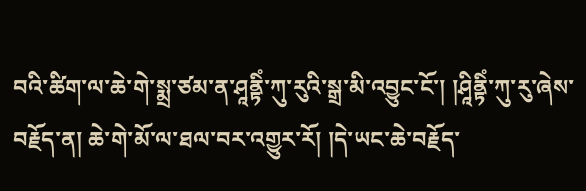བའི་ཚིག་ལ་ཆེ་གེ་སྨྲ་ཙམ་ན་ཤཱནྟིཾ་ཀུ་རུའི་སྒྲ་མི་འབྱུང་ངོ་། །ཤཱིནྟིཾ་ཀུ་རུ་ཞེས་བརྗོད་ན། ཆེ་གེ་མོ་ལ་ཐལ་བར་འགྱུར་རོ། །དེ་ཡང་ཆེ་བརྗོད་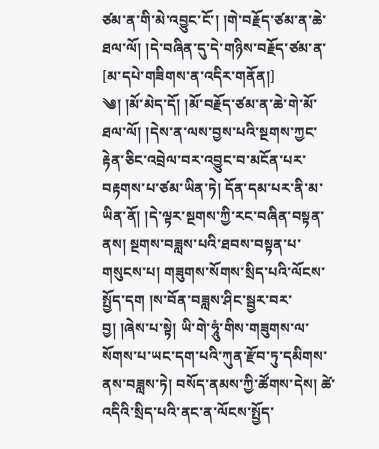ཙམ་ན་གི་མེ་འབྱུང་ངོ་། །གེ་བརྗོད་ཙམ་ན་ཆེ་ཐལ་ལོ། །དེ་བཞིན་དུ་དེ་གཉིས་བརྗོད་ཙམ་ན་
[མ་དཔེ་གཟིགས་ན་འདིར་གནོན།]
༄། །མོ་མེད་དོ། །མོ་བརྗོད་ཙམ་ན་ཆེ་གེ་མོ་ཐལ་ལོ། །དེས་ན་ལས་བྱས་པའི་སྔགས་ཀྱང་རྟེན་ཅིང་འབྲེལ་བར་འབྱུང་བ་མངོན་པར་བརྟགས་པ་ཙམ་ཡིན་ཏེ། དོན་དམ་པར་ནི་མ་ཡིན་ནོ། །དེ་ལྟར་སྔགས་ཀྱི་རང་བཞིན་བསྟན་ནས། སྔགས་བཟླས་པའི་ཐབས་བསྟན་པ་གསུངས་པ། གཟུགས་སོགས་སྲིད་པའི་ལོངས་སྤྱོད་དག །ས་བོན་བཟླས་ཤིང་སྦྱར་བར་བྱ། །ཞེས་པ་སྟེ། ཡི་གེ་ཧཱུཾ་གིས་གཟུགས་ལ་སོགས་པ་ཡང་དག་པའི་ཀུན་རྫོབ་ཏུ་དམིགས་ནས་བཟླས་ཏེ། བསོད་ནམས་ཀྱི་ཚོགས་དེས། ཚེ་འདིའི་སྲིད་པའི་ནང་ན་ལོངས་སྤྱོད་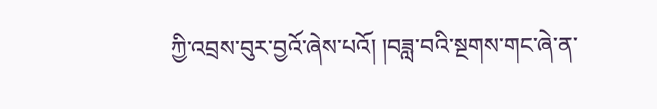ཀྱི་འབྲས་བུར་བྱའོ་ཞེས་པའོ། །བཟླ་བའི་སྔགས་གང་ཞེ་ན་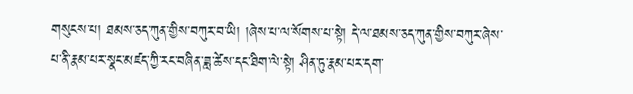གསུངས་པ། ཐམས་ཅད་ཀུན་གྱིས་བཀུར་བ་ཡི། །ཞེས་པ་ལ་སོགས་པ་སྟེ། དེ་ལ་ཐམས་ཅད་ཀུན་གྱིས་བཀུར་ཞེས་པ་ནི་རྣམ་པར་སྣང་མཛད་ཀྱི་རང་བཞིན་ཟླ་ཚེས་དང་ཐིག་ལེ་སྟེ། ཤིན་ཏུ་རྣམ་པར་དག་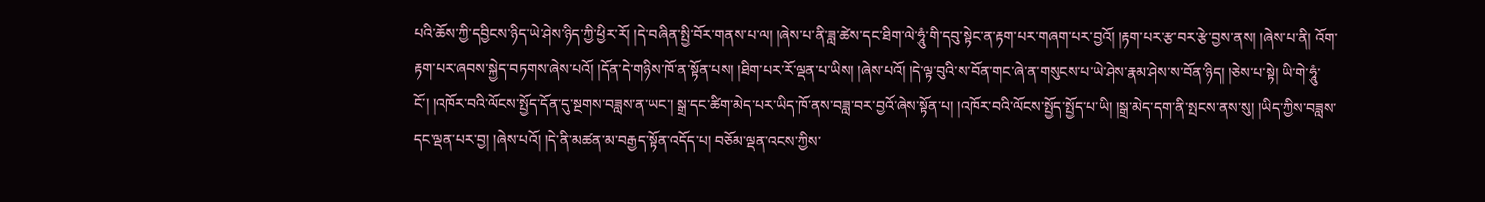པའི་ཆོས་ཀྱི་དབྱིངས་ཉིད་ཡེ་ཤེས་ཉིད་ཀྱི་ཕྱིར་རོ། །དེ་བཞིན་སྤྱི་བོར་གནས་པ་ལ། །ཞེས་པ་ནི་ཟླ་ཚེས་དང་ཐིག་ལེ་ཧཱུཾ་གི་དབུ་སྟེང་ན་རྟག་པར་གཞག་པར་བྱའོ། །རྟག་པར་རྩ་བར་རྩེ་བྱས་ནས། །ཞེས་པ་ནི། འོག་རྟག་པར་ཞབས་སྐྱེད་བཏགས་ཞེས་པའོ། །དོན་དེ་གཉིས་ཁོ་ན་སྟོན་པས། །ཐིག་པར་རོ་ལྡན་པ་ཡིས། །ཞེས་པའོ། །དེ་ལྟ་བུའི་ས་བོན་གང་ཞེ་ན་གསུངས་པ་ཡེ་ཤེས་རྣམ་ཤེས་ས་བོན་ཉིད། །ཅེས་པ་སྟེ། ཡི་གེ་ཧཱུཾ་ངོ་། །འཁོར་བའི་ལོངས་སྤྱོད་དོན་དུ་སྔགས་བཟླས་ན་ཡང་། སྒྲ་དང་ཚིག་མེད་པར་ཡིད་ཁོ་ནས་བཟླ་བར་བྱའོ་ཞེས་སྟོན་པ། །འཁོར་བའི་ལོངས་སྤྱོད་སྤྱོད་པ་ཡི། །སྒྲ་མེད་དག་ནི་སྤངས་ནས་སུ། །ཡིད་ཀྱིས་བཟླས་དང་ལྡན་པར་བྱ། །ཞེས་པའོ། །དེ་ནི་མཚན་མ་བརྒྱད་སྟོན་འདོད་པ། བཅོམ་ལྡན་འངས་ཀྱིས་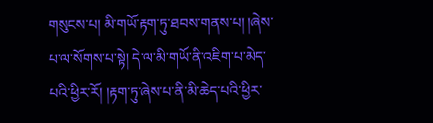གསུངས་པ། མི་གཡོ་རྟག་ཏུ་ཐབས་གནས་པ། །ཞེས་པ་ལ་སོགས་པ་སྟེ། དེ་ལ་མི་གཡོ་ནི་འཇིག་པ་མེད་པའི་ཕྱིར་རོ། །རྟག་ཏུ་ཞེས་པ་ནི་མི་ཆེད་པའི་ཕྱིར་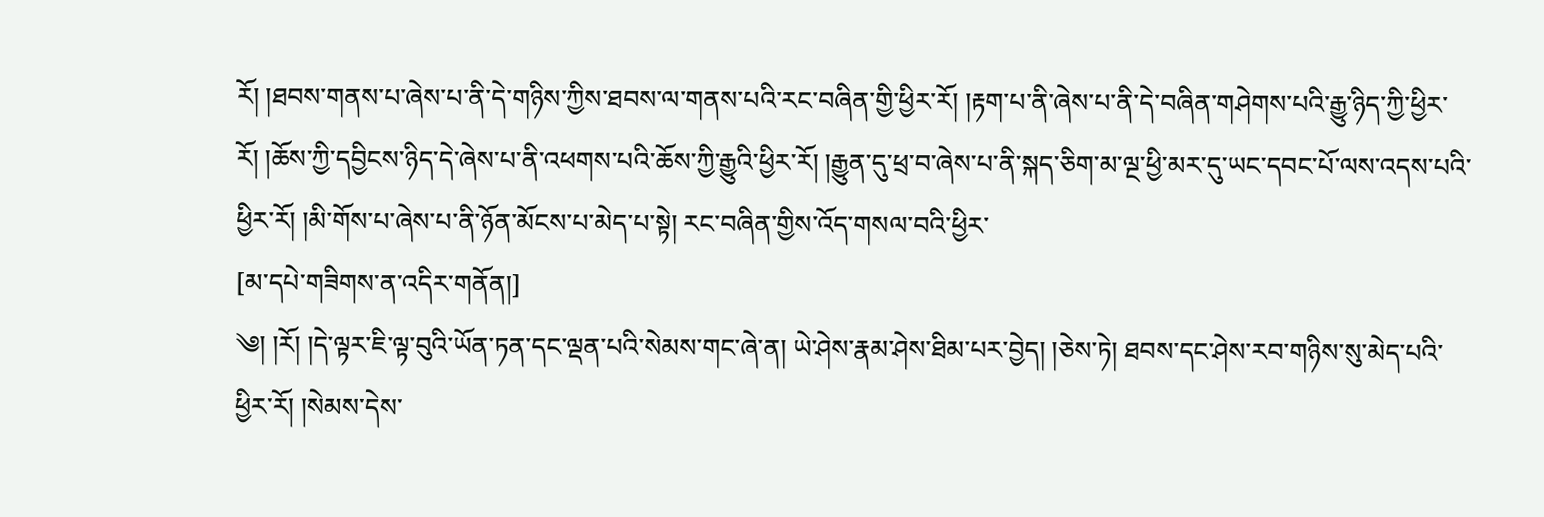རོ། །ཐབས་གནས་པ་ཞེས་པ་ནི་དེ་གཉིས་ཀྱིས་ཐབས་ལ་གནས་པའི་རང་བཞིན་གྱི་ཕྱིར་རོ། །རྟག་པ་ནི་ཞེས་པ་ནི་དེ་བཞིན་གཤེགས་པའི་རྒྱུ་ཉིད་ཀྱི་ཕྱིར་རོ། །ཆོས་ཀྱི་དབྱིངས་ཉིད་དེ་ཞེས་པ་ནི་འཕགས་པའི་ཆོས་ཀྱི་རྒྱུའི་ཕྱིར་རོ། །རྒྱུན་དུ་ཕྲ་བ་ཞེས་པ་ནི་སྐད་ཅིག་མ་ལྔ་ཕྱི་མར་དུ་ཡང་དབང་པོ་ལས་འདས་པའི་ཕྱིར་རོ། །མི་གོས་པ་ཞེས་པ་ནི་ཉོན་མོངས་པ་མེད་པ་སྟེ། རང་བཞིན་གྱིས་འོད་གསལ་བའི་ཕྱིར་
[མ་དཔེ་གཟིགས་ན་འདིར་གནོན།]
༄། །རོ། །དེ་ལྟར་ཇི་ལྟ་བུའི་ཡོན་ཏན་དང་ལྡན་པའི་སེམས་གང་ཞེ་ན། ཡེ་ཤེས་རྣམ་ཤེས་ཐིམ་པར་བྱེད། །ཅེས་ཏེ། ཐབས་དང་ཤེས་རབ་གཉིས་སུ་མེད་པའི་ཕྱིར་རོ། །སེམས་དེས་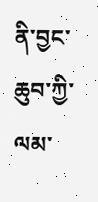ནི་བྱང་ཆུབ་ཀྱི་ལམ་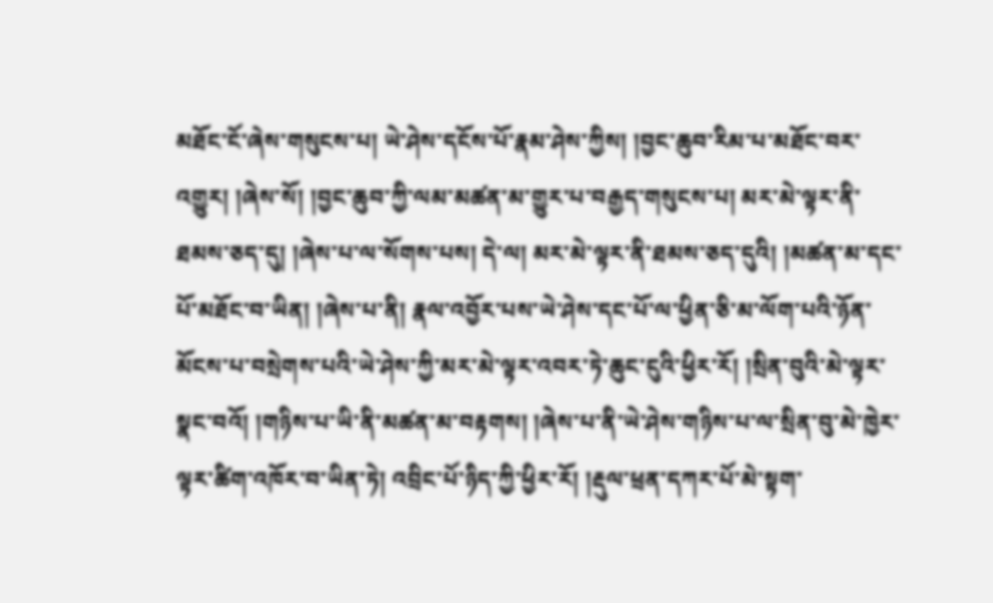མཐོང་ངོ་ཞེས་གསུངས་པ། ཡེ་ཤེས་དངོས་པོ་རྣམ་ཤེས་ཀྱིས། །བྱང་ཆུབ་རིམ་པ་མཐོང་བར་འགྱུར། །ཞེས་སོ། །བྱང་ཆུབ་ཀྱི་ལམ་མཚན་མ་གྱུར་པ་བརྒྱད་གསུངས་པ། མར་མེ་ལྟར་ནི་ཐམས་ཅད་དུ། །ཞེས་པ་ལ་སོགས་པས། དེ་ལ། མར་མེ་ལྟར་ནི་ཐམས་ཅད་དུའི། །མཚན་མ་དང་པོ་མཐོང་བ་ཡིན། །ཞེས་པ་ནི། རྣལ་འབྱོར་པས་ཡེ་ཤེས་དང་པོ་ལ་ཕྱིན་ཅི་མ་ལོག་པའི་ཉོན་མོངས་པ་བསྲེགས་པའི་ཡེ་ཤེས་ཀྱི་མར་མེ་ལྟར་འབར་ཏེ་ཆུང་ངུའི་ཕྱིར་རོ། །སྲིན་བུའི་མེ་ལྟར་སྣང་བའོ། །གཉིས་པ་ཡི་ནི་མཚན་མ་བརྟགས། །ཞེས་པ་ནི་ཡེ་ཤེས་གཉིས་པ་ལ་སྲིན་བུ་མེ་ཁྱེར་ལྟར་ཚིག་འཁོར་བ་ཡིན་ཏེ། འབྲིང་པོ་ཉིད་ཀྱི་ཕྱིར་རོ། །རྡུལ་ཕྲན་དཀར་པོ་མེ་སྟག་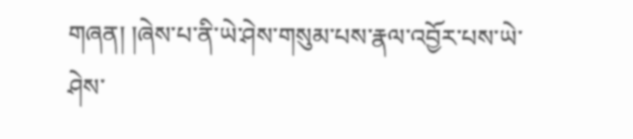གཞན། །ཞེས་པ་ནི་ཡེ་ཤེས་གསུམ་པས་རྣལ་འབྱོར་པས་ཡེ་ཤེས་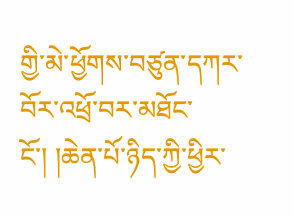གྱི་མེ་ཕྱོགས་བཙུན་དཀར་བོར་འཕྲོ་བར་མཐོང་ངོ་། །ཆེན་པོ་ཉིད་ཀྱི་ཕྱིར་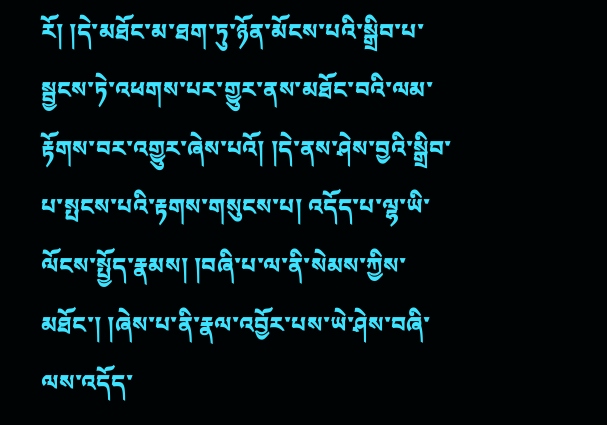རོ། །དེ་མཐོང་མ་ཐག་ཏུ་ཉོན་མོངས་པའི་སྒྲིབ་པ་སྦྱངས་ཏེ་འཕགས་པར་གྱུར་ནས་མཐོང་བའི་ལམ་རྟོགས་བར་འགྱུར་ཞེས་པའོ། །དེ་ནས་ཤེས་བྱའི་སྒྲིབ་པ་སྤངས་པའི་རྟགས་གསུངས་པ། འདོད་པ་ལྷ་ཡི་ལོངས་སྤྱོད་རྣམས། །བཞི་པ་ལ་ནི་སེམས་ཀྱིས་མཐོང་། །ཞེས་པ་ནི་རྣལ་འབྱོར་པས་ཡེ་ཤེས་བཞི་ལས་འདོད་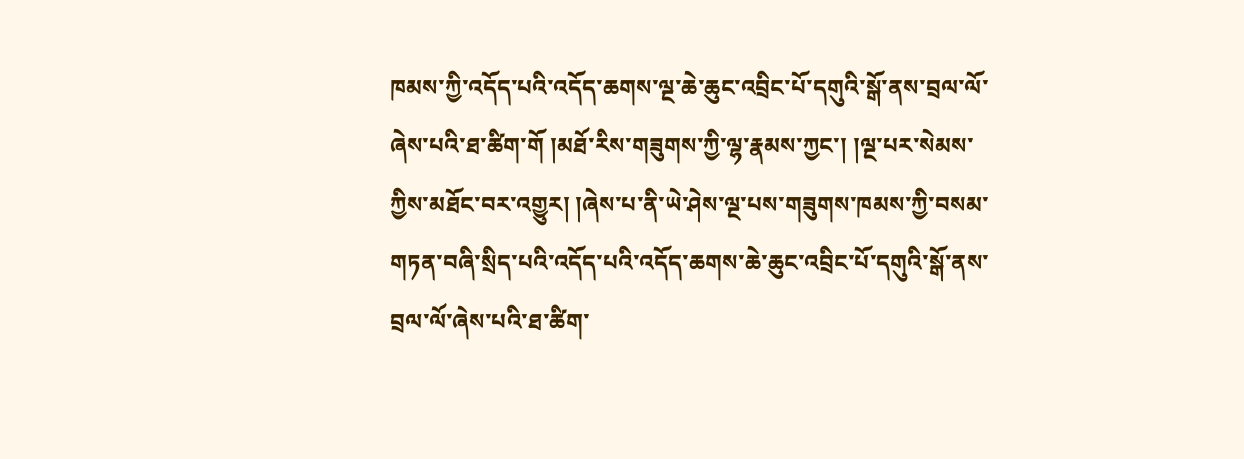ཁམས་ཀྱི་འདོད་པའི་འདོད་ཆགས་ལྔ་ཆེ་ཆུང་འབྲིང་པོ་དགུའི་སྒོ་ནས་བྲལ་ལོ་ཞེས་པའི་ཐ་ཚིག་གོ །མཐོ་རིས་གཟུགས་ཀྱི་ལྷ་རྣམས་ཀྱང་། །ལྔ་པར་སེམས་ཀྱིས་མཐོང་བར་འགྱུར། །ཞེས་པ་ནི་ཡེ་ཤེས་ལྔ་པས་གཟུགས་ཁམས་ཀྱི་བསམ་གཏན་བཞི་སྲིད་པའི་འདོད་པའི་འདོད་ཆགས་ཆེ་ཆུང་འབྲིང་པོ་དགུའི་སྒོ་ནས་བྲལ་ལོ་ཞེས་པའི་ཐ་ཚིག་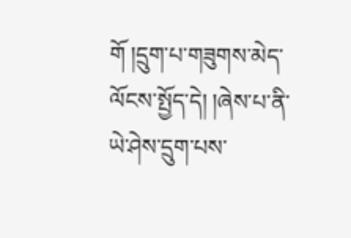གོ །དྲུག་པ་གཟུགས་མེད་ལོངས་སྤྱོད་དེ། །ཞེས་པ་ནི་ཡེ་ཤེས་དྲུག་པས་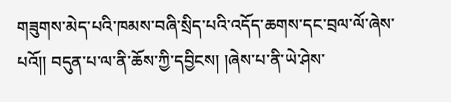གཟུགས་མེད་པའི་ཁམས་བཞི་སྲིད་པའི་འདོད་ཆགས་དང་བྲལ་ལོ་ཞེས་པའོ།། བདུན་པ་ལ་ནི་ཆོས་ཀྱི་དབྱིངས། །ཞེས་པ་ནི་ཡེ་ཤེས་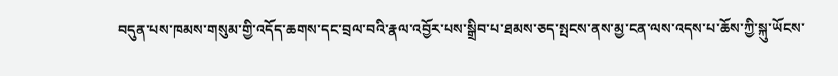བདུན་པས་ཁམས་གསུམ་གྱི་འདོད་ཆགས་དང་བྲལ་བའི་རྣལ་འབྱོར་པས་སྒྲིབ་པ་ཐམས་ཅད་སྤངས་ནས་མྱ་ངན་ལས་འདས་པ་ཆོས་ཀྱི་སྐུ་ཡོངས་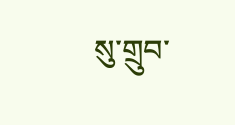སུ་གྲུབ་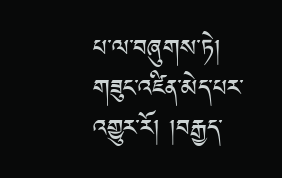པ་ལ་བཞུགས་ཏེ། གཟུང་འཛིན་མེད་པར་འགྱུར་རོ། །བརྒྱད་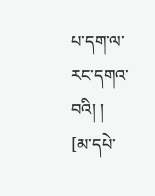པ་དག་ལ་རང་དགའ་བའི། །
[མ་དཔེ་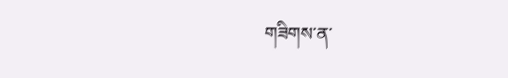གཟིགས་ན་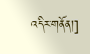འདིར་གནོན།]